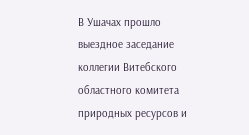В Ушачах прошло выездное заседание коллегии Витебского областного комитета природных ресурсов и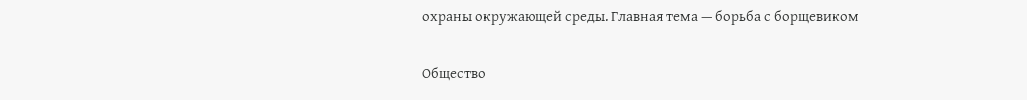охраны окружающей среды. Главная тема — борьба с борщевиком

Общество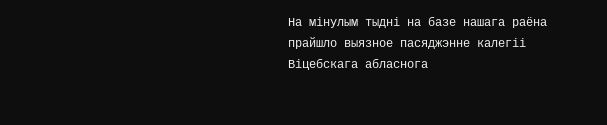На мінулым тыдні на базе нашага раёна прайшло выязное пасяджэнне калегіі Віцебскага абласнога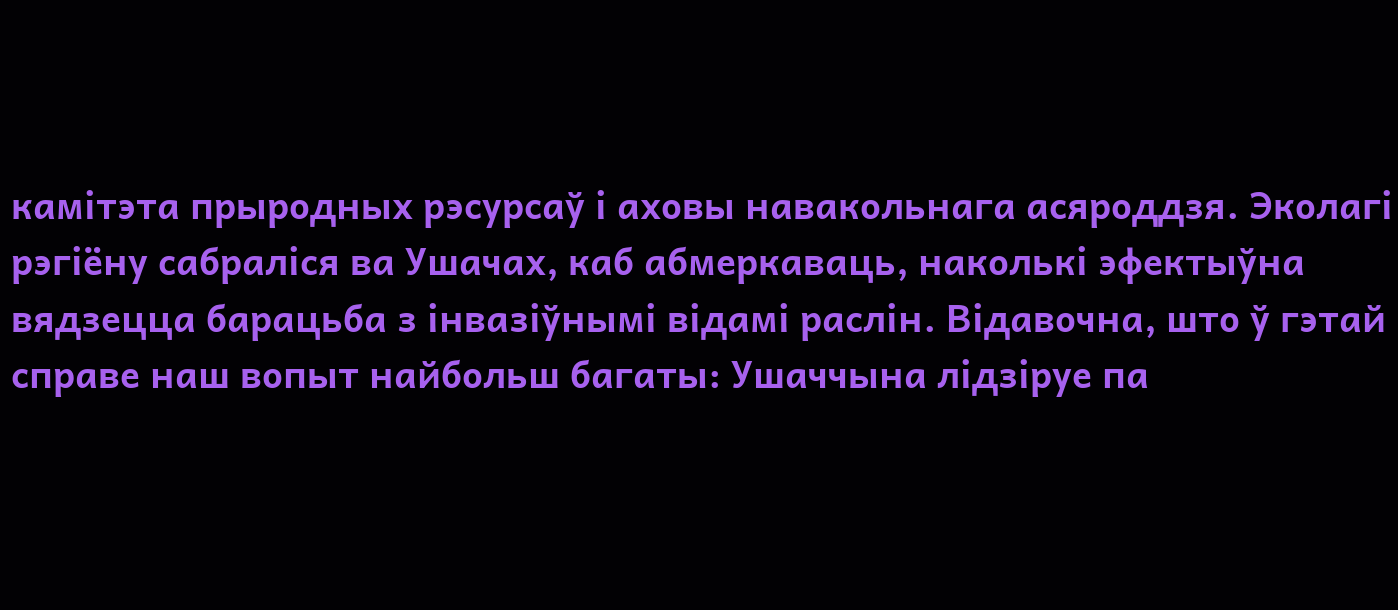камітэта прыродных рэсурсаў і аховы навакольнага асяроддзя. Эколагі рэгіёну сабраліся ва Ушачах, каб абмеркаваць, наколькі эфектыўна вядзецца барацьба з інвазіўнымі відамі раслін. Відавочна, што ў гэтай справе наш вопыт найбольш багаты: Ушаччына лідзіруе па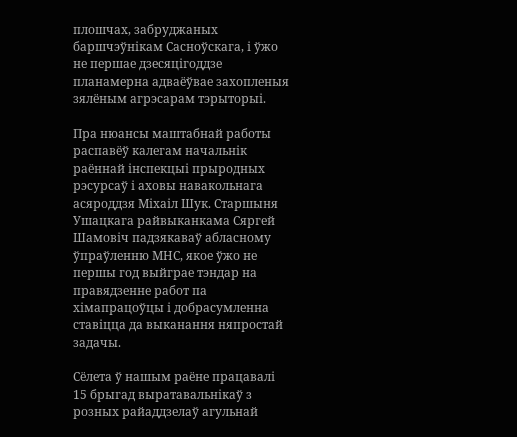плошчах, забруджаных баршчэўнікам Сасноўскага, і ўжо не першае дзесяцігоддзе планамерна адваёўвае захопленыя зялёным агрэсарам тэрыторыі.

Пра нюансы маштабнай работы распавёў калегам начальнік раённай інспекцыі прыродных рэсурсаў і аховы навакольнага асяроддзя Міхаіл Шук. Старшыня Ушацкага райвыканкама Сяргей Шамовіч падзякаваў абласному ўпраўленню МНС, якое ўжо не першы год выйграе тэндар на правядзенне работ па хімапрацоўцы і добрасумленна ставіцца да выканання няпростай задачы.

Сёлета ў нашым раёне працавалі 15 брыгад выратавальнікаў з розных райаддзелаў агульнай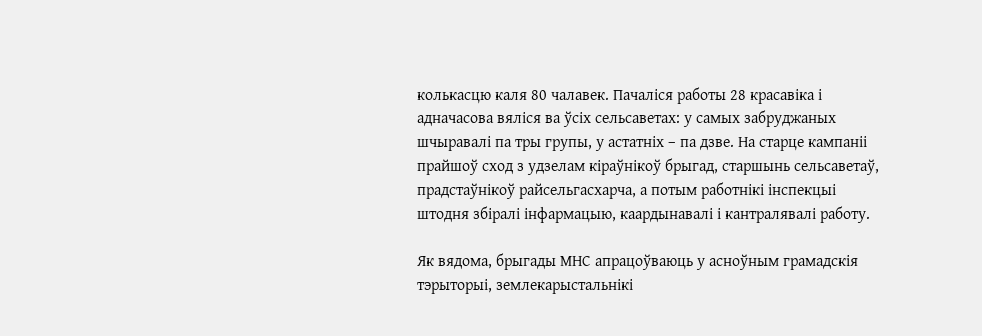колькасцю каля 80 чалавек. Пачаліся работы 28 красавіка і адначасова вяліся ва ўсіх сельсаветах: у самых забруджаных шчыравалі па тры групы, у астатніх – па дзве. На старце кампаніі прайшоў сход з удзелам кіраўнікоў брыгад, старшынь сельсаветаў, прадстаўнікоў райсельгасхарча, а потым работнікі інспекцыі штодня збіралі інфармацыю, каардынавалі і кантралявалі работу.

Як вядома, брыгады МНС апрацоўваюць у асноўным грамадскія тэрыторыі, землекарыстальнікі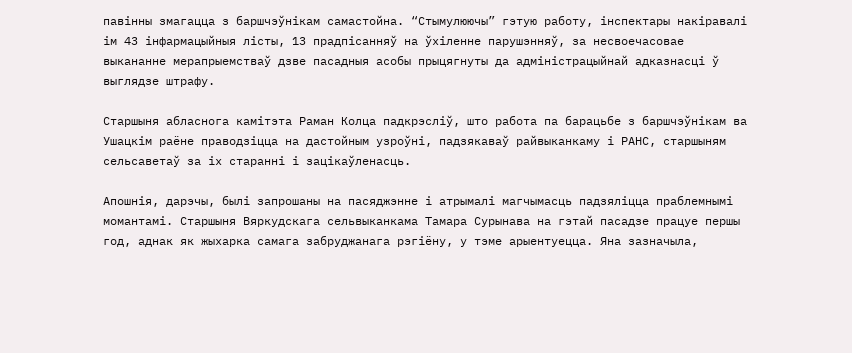павінны змагацца з баршчэўнікам самастойна. “Стымулюючы” гэтую работу, інспектары накіравалі ім 43 інфармацыйныя лісты, 13 прадпісанняў на ўхіленне парушэнняў, за несвоечасовае выкананне мерапрыемстваў дзве пасадныя асобы прыцягнуты да адміністрацыйнай адказнасці ў выглядзе штрафу.

Старшыня абласнога камітэта Раман Колца падкрэсліў, што работа па барацьбе з баршчэўнікам ва Ушацкім раёне праводзіцца на дастойным узроўні, падзякаваў райвыканкаму і РАНС, старшыням сельсаветаў за іх старанні і зацікаўленасць.

Апошнія, дарэчы, былі запрошаны на пасяджэнне і атрымалі магчымасць падзяліцца праблемнымі момантамі. Старшыня Вяркудскага сельвыканкама Тамара Сурынава на гэтай пасадзе працуе першы год, аднак як жыхарка самага забруджанага рэгіёну, у тэме арыентуецца. Яна зазначыла,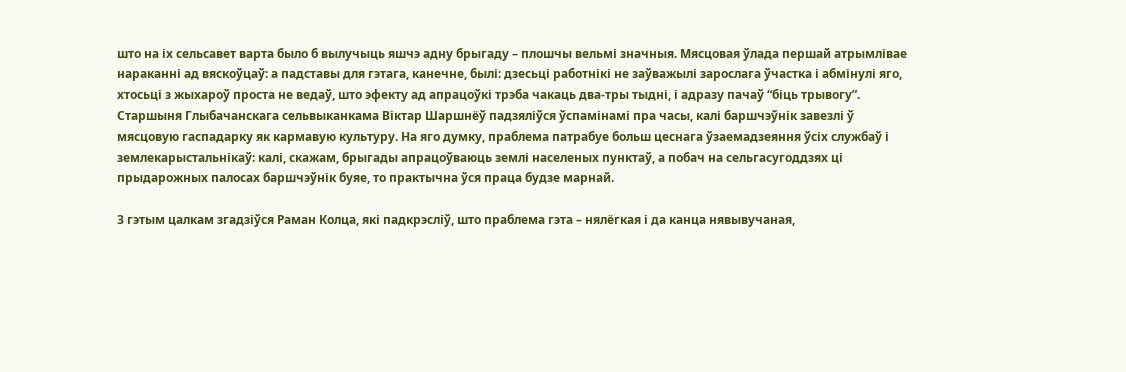што на іх сельсавет варта было б вылучыць яшчэ адну брыгаду – плошчы вельмі значныя. Мясцовая ўлада першай атрымлівае нараканні ад вяскоўцаў: а падставы для гэтага, канечне, былі: дзесьці работнікі не заўважылі зарослага ўчастка і абмінулі яго, хтосьці з жыхароў проста не ведаў, што эфекту ад апрацоўкі трэба чакаць два-тры тыдні, і адразу пачаў “біць трывогу”. Старшыня Глыбачанскага сельвыканкама Віктар Шаршнёў падзяліўся ўспамінамі пра часы, калі баршчэўнік завезлі ў мясцовую гаспадарку як кармавую культуру. На яго думку, праблема патрабуе больш цеснага ўзаемадзеяння ўсіх службаў і землекарыстальнікаў: калі, скажам, брыгады апрацоўваюць землі населеных пунктаў, а побач на сельгасугоддзях ці прыдарожных палосах баршчэўнік буяе, то практычна ўся праца будзе марнай.

З гэтым цалкам згадзіўся Раман Колца, які падкрэсліў, што праблема гэта – нялёгкая і да канца нявывучаная,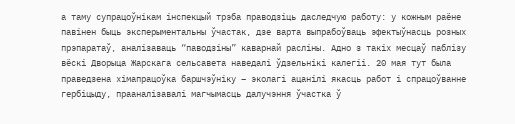а таму супрацоўнікам інспекцый трэба праводзіць даследчую работу: у кожным раёне павінен быць эксперыментальны ўчастак, дзе варта выпрабоўваць эфектыўнасць розных прэпаратаў, аналізаваць “паводзіны” каварнай расліны. Адно з такіх месцаў паблізу вёскі Дворыца Жарскага сельсавета наведалі ўдзельнікі калегіі. 20 мая тут была праведзена хімапрацоўка баршчэўніку – эколагі ацанілі якасць работ і спрацоўванне гербіцыду, прааналізавалі магчымасць далучэння ўчастка ў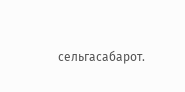сельгасабарот.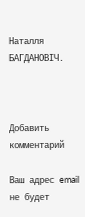Наталля БАГДАНОВІЧ.



Добавить комментарий

Ваш адрес email не будет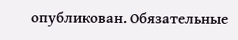опубликован. Обязательные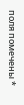поля помечены *